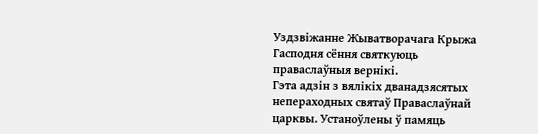Уздзвіжанне Жыватворачага Крыжа Гасподня сёння святкуюць праваслаўныя вернікі.
Гэта адзін з вялікіх дванадзясятых непераходных святаў Праваслаўнай царквы. Устаноўлены ў памяць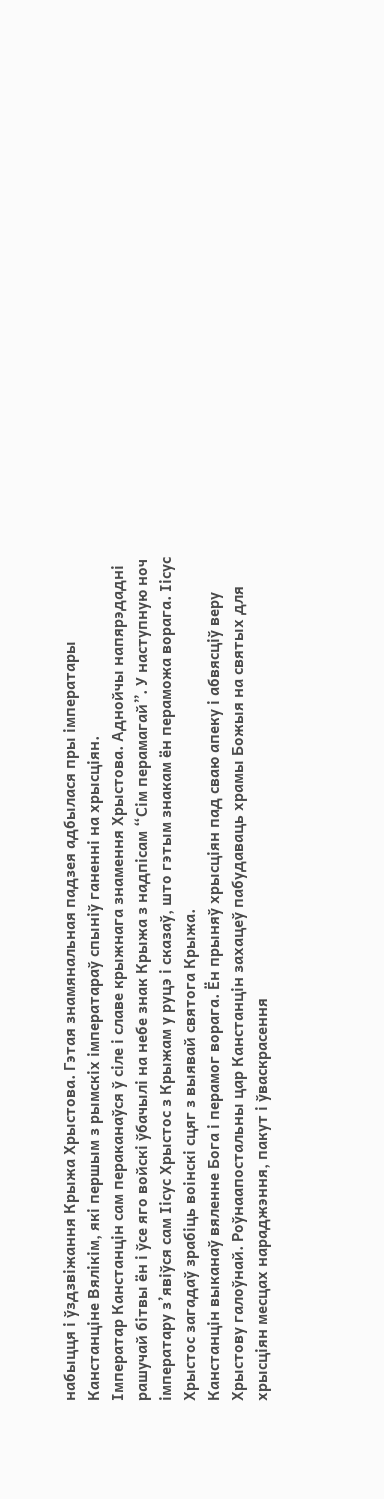набыцця і ўздзвіжання Крыжа Хрыстова. Гэтая знамянальная падзея адбылася пры імператары Канстанціне Вялікім, які першым з рымскіх імператараў спыніў ганенні на хрысціян.
Імператар Канстанцін сам пераканаўся ў сіле і славе крыжнага знамення Хрыстова. Аднойчы напярэдадні рашучай бітвы ён і ўсе яго войскі ўбачылі на небе знак Крыжа з надпісам “Сім перамагай”. У наступную ноч імператару з’явіўся сам Іісус Хрыстос з Крыжам у руцэ і сказаў, што гэтым знакам ён пераможа ворага. Іісус Хрыстос загадаў зрабіць воінскі сцяг з выявай святога Крыжа.
Канстанцін выканаў вяленне Бога і перамог ворага. Ён прыняў хрысціян пад сваю апеку і абвясціў веру Хрыстову галоўнай. Роўнаапостальны цар Канстанцін захацеў пабудаваць храмы Божыя на святых для хрысціян месцах нараджэння, пакут і ўваскрасення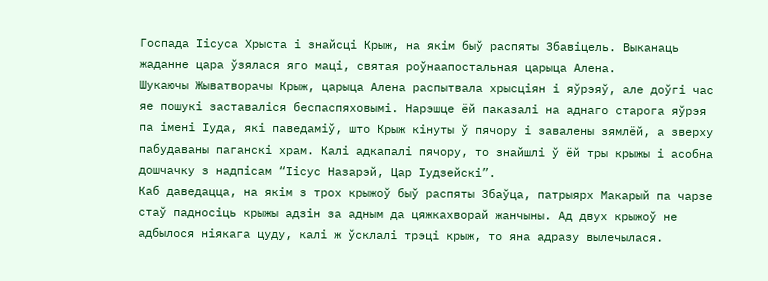Госпада Іісуса Хрыста і знайсці Крыж, на якім быў распяты Збавіцель. Выканаць жаданне цара ўзялася яго маці, святая роўнаапостальная царыца Алена.
Шукаючы Жыватворачы Крыж, царыца Алена распытвала хрысціян і яўрэяў, але доўгі час яе пошукі заставаліся беспаспяховымі. Нарэшце ёй паказалі на аднаго старога яўрэя па імені Іуда, які паведаміў, што Крыж кінуты ў пячору і завалены зямлёй, а зверху пабудаваны паганскі храм. Калі адкапалі пячору, то знайшлі ў ёй тры крыжы і асобна дошчачку з надпісам “Іісус Назарэй, Цар Іудзейскі”.
Каб даведацца, на якім з трох крыжоў быў распяты Збаўца, патрыярх Макарый па чарзе стаў падносіць крыжы адзін за адным да цяжкахворай жанчыны. Ад двух крыжоў не адбылося ніякага цуду, калі ж ўсклалі трэці крыж, то яна адразу вылечылася.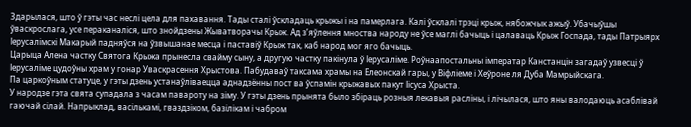Здарылася, што ў гэты час неслі цела для пахавання. Тады сталі ўскладаць крыжы і на памерлага. Калі ўсклалі трэці крыж, нябожчык ажыў. Убачыўшы ўваскрослага, усе пераканаліся, што знойдзены Жыватворачы Крыж. Ад з’яўлення мноства народу не ўсе маглі бачыць і цалаваць Крыж Госпада, тады Патрыярх Іерусалімскі Макарый падняўся на ўзвышанае месца і паставіў Крыж так, каб народ мог яго бачыць.
Царыца Алена частку Святога Крыжа прынесла свайму сыну, а другую частку пакінула ў Іерусаліме. Роўнаапостальны імператар Канстанцін загадаў узвесці ў Іерусаліме цудоўны храм у гонар Уваскрасення Хрыстова. Пабудаваў таксама храмы на Елеонскай гары, у Віфліеме і Хеўроне ля Дуба Мамрыйскага.
Па царкоўным статуце, у гэты дзень устанаўліваецца аднадзённы пост ва ўспамін крыжавых пакут Іісуса Хрыста.
У народзе гэта свята супадала з часам павароту на зіму. У гэты дзень прынята было збіраць розныя лекавыя расліны, і лічылася, што яны валодаюць асаблівай гаючай сілай. Напрыклад, васількамі, гваздзіком, базілікам і чабром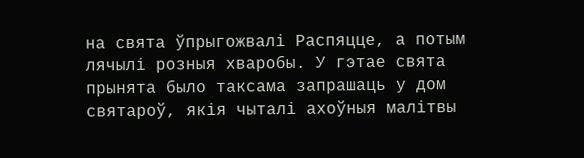на свята ўпрыгожвалі Распяцце, а потым лячылі розныя хваробы. У гэтае свята прынята было таксама запрашаць у дом святароў, якія чыталі ахоўныя малітвы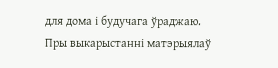для дома і будучага ўраджаю.
Пры выкарыстанні матэрыялаў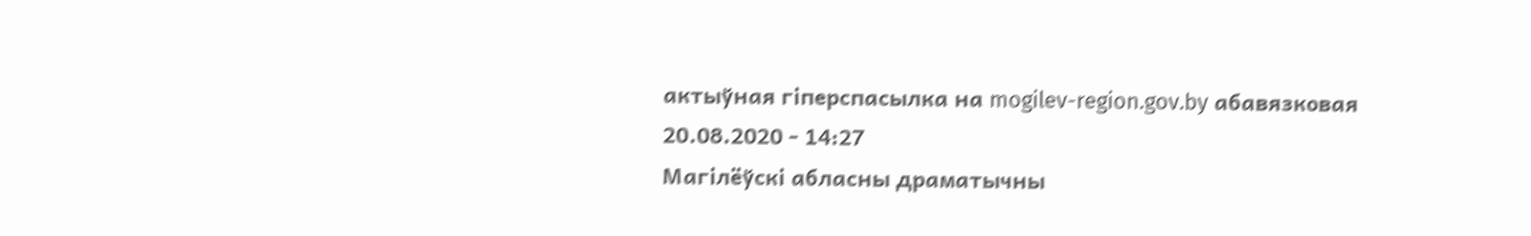актыўная гіперспасылка на mogilev-region.gov.by абавязковая
20.08.2020 - 14:27
Магілёўскі абласны драматычны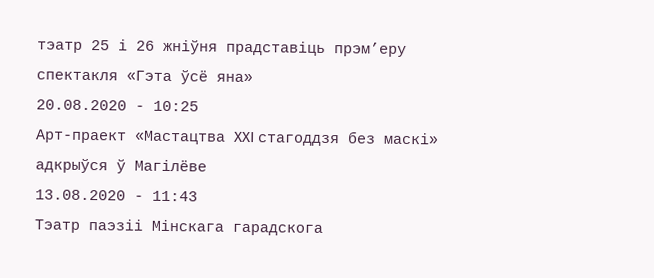тэатр 25 і 26 жніўня прадставіць прэм’еру спектакля «Гэта ўсё яна»
20.08.2020 - 10:25
Арт-праект «Мастацтва XXI стагоддзя без маскі» адкрыўся ў Магілёве
13.08.2020 - 11:43
Тэатр паэзіі Мінскага гарадскога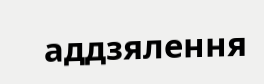аддзялення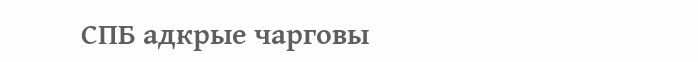СПБ адкрые чарговы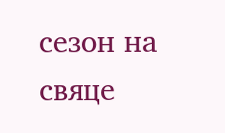сезон на свяце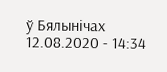ў Бялынічах
12.08.2020 - 14:34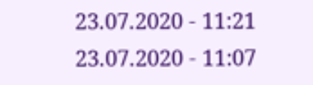23.07.2020 - 11:21
23.07.2020 - 11:07